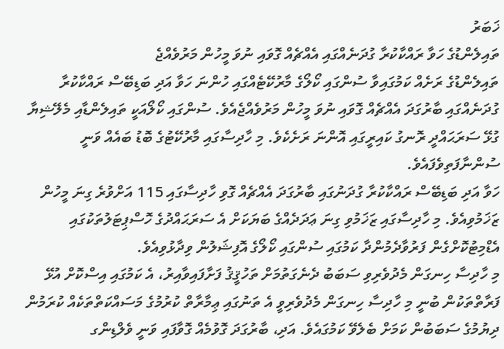ޚަބަރު
ތައިލެންޑުގެ ހަވާ ރައްކާކުރާ ގުދަނެއްގައި އެއްޗެއް ގޮވައި ނުވަ މީހުން މަރުވެއްޖެ
ތައިލެންޑުގެ ރަށެއް ކަމުގައިވާ ސުންގައި ކޯލޯގެ މާރުކޭޓެއްގައި ހުންނަ ހަވާ އަދި ބަޑިބޭސް ރައްކާކުރާ ގުދަނެއްގައި ބާރުގަދަ އެއްޗެއް ގޮވައި ނުވަ މީހުން މަރުވެއްޖެއެވެ. ސުންގައި ކޯލޯއަކީ ތައިލެންޑާއި މެލޭޝިޔާ ގުޅޭ ސަރަޙައްދީ ރޮނގު ކައިރީގައި އޮންނަ ރަށެކެވެ. މި ހާދިސާގައި މާރުކޭޓުގެ ބޮޑު ބައެއް ވަނީ ސުންނާފަތިވެފައެވެ.
ހަވާ އަދި ބަޑިބޭސް ރައްކާކުރާ ގުދަނުގައި ބާރުގަދަ އެއްޗެއް ގޮވި ހާދިސާގައި 115 އަށްވުރެ ގިނަ މީހުން ޒަޚަމުވިއެވެ. މި ހާދިސާގައި ޒަޚަމުވި ގިނަ ޢަދަދެއްގެ ބަޔަކަށް އެ ސަރަޙައްދުގެ ހޮސްޕިޓަލުތަކުގައި އެޑްމިޓުކޮށްގެން ފަރުވާދެމުންދާ ކަމުގައި ސުންގައި ކޯލޯގެ އޮފިޝަލުން ވިދާޅުވިއެވެ.
މި ހާދިސާ ހިނގަން މެދުވެރިވި ސަބަބު ދެނެގަތުމަށް ތަހުޤީޤު ފަށާފައިވާއިރު، އެ ކަމުގައި އިސްކޮށް އުޅޭ ފަރާތްތަކުން ބުނީ މި ހާދިސާ ހިނގަން މެދުވެރިވީ އެ ތަނުގައި ޢިމާރާތް ކުރުމުގެ މަސައްކަތްތަކެއް ކުރަމުން ދިޔުމުގެ ސަބަބުން ކަމަށް ބެލެވޭ ކަމުގައެވެ. އަދި، ބާރުގަދަ ގޮވުމެއް ގޮވާފައި ވަނީ ވެލްޑިންގ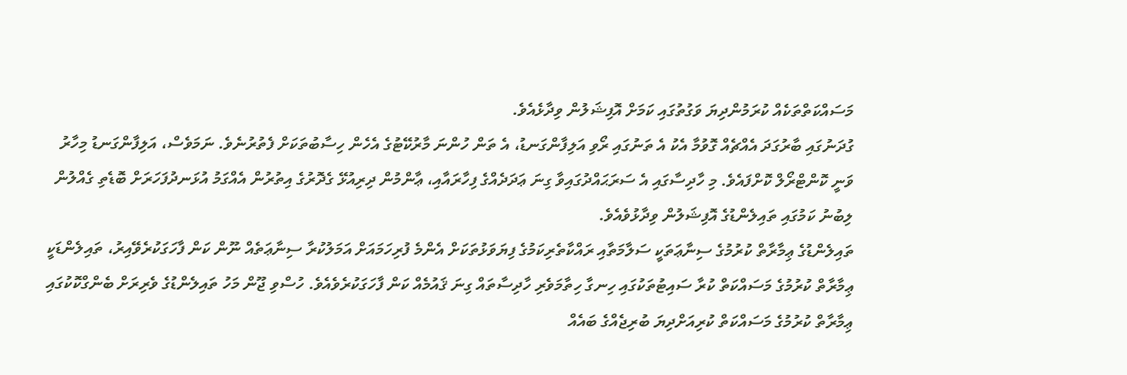މަސައްކަތްތަކެއް ކުރަމުންދިޔަ ވަގުތުގައި ކަމަށް އޮފިޝަލުން ވިދާޅެއެވެ.
ގުދަނުގައި ބާރުގަދަ އެއްޗެއް ގޮވުމާ އެކު އެ ތަނުގައި ރޯވި އަލިފާންގަނޑު، އެ ތަން ހުންނަ މާރުކޭޓުގެ އެހެން ހިސާބުތަކަށް ފެތުރުނެވެ. ނަމަވެސް، އަލިފާންގަނޑު މިހާރު ވަނީ ކޮންޓްރޯލް ކޮށްފައެވެ. މި ހާދިސާގައި އެ ސަރަޙައްދުގައިވާ ގިނަ ޢަދަދެއްގެ ފިހާރައާއި، ޢާންމުން ދިރިއުޅޭ ގެދޮރުގެ އިތުރުން އެއްގަމު އުޅަނދުފަހަރަށް ބޮޑެތި ގެއްލުން ލިބުނު ކަމުގައި ތައިލެންޑުގެ އޮފިޝަލުން ވިދާޅުވެއެވެ.
ތައިލެންޑުގެ ޢިމާރާތް ކުރުމުގެ ސިނާޢަތަކީ ސަލާމަތާއި ރައްކާތެރިކަމުގެ ފިޔަވަޅުތަކަށް އެންމެ ފުރިހަމައަށް އަމަލުކުރާ ސިނާޢަތެއް ނޫން ކަން ފާހަގަކުރެވޭއިރު، ތައިލެންޑަކީ ޢިމާރާތް ކުރުމުގެ މަސައްކަތް ކުރާ ސައިޓުތަކުގައި ހިނގާ ހިތާމަވެރި ހާދިސާތައް ގިނަ ޤައުމެއް ކަން ފާހަގަކުރެވެއެވެ. ހުސްވި ޖޫން މަހު ތައިލެންޑުގެ ވެރިރަށް ބެންގްކޮކުގައި ޢިމާރާތް ކުރުމުގެ މަސައްކަތް ކުރިއަށްދިޔަ ބުރިޖެއްގެ ބައެއް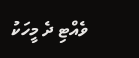ވެއްޓި ދެ މީހަކު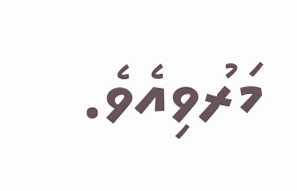މަރުވިއެވެ.